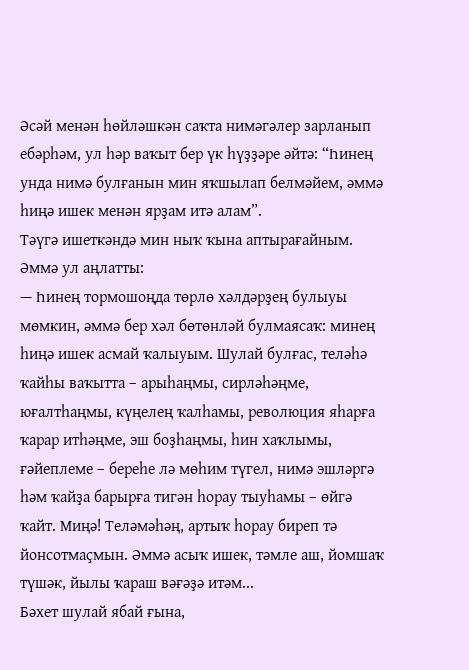Әсәй менән һөйләшкән саҡта нимәгәлер зарланып ебәрһәм, ул һәр ваҡыт бер үк һүҙҙәре әйтә: “Һинең унда нимә булғанын мин яҡшылап белмәйем, әммә һиңә ишек менән ярҙам итә алам”.
Тәүгә ишеткәндә мин ныҡ ҡына аптырағайным. Әммә ул аңлатты:
— Һинең тормошоңда төрлө хәлдәрҙең булыуы мөмкин, әммә бер хәл бөтөнләй булмаясаҡ: минең һиңә ишек асмай ҡалыуым. Шулай булғас, теләһә ҡайһы ваҡытта – арыһаңмы, сирләһәңме, юғалтһаңмы, күңелең ҡалһамы, революция яһарға ҡарар итһәңме, эш боҙһаңмы, һин хаҡлымы, ғәйеплеме – береһе лә мөһим түгел, нимә эшләргә һәм ҡайҙа барырға тигән һорау тыуһамы – өйгә ҡайт. Миңә! Теләмәһәң, артыҡ һорау биреп тә йонсотмаҫмын. Әммә асыҡ ишек, тәмле аш, йомшаҡ түшәк, йылы ҡараш вәғәҙә итәм...
Бәхет шулай ябай ғына,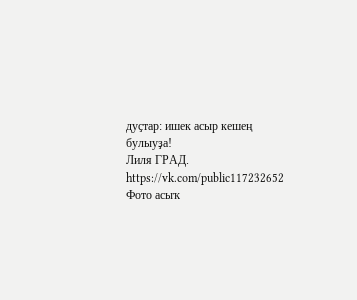дуҫтар: ишек асыр кешең булыуҙа!
Лиля ГРАД.
https://vk.com/public117232652
Фото асыҡ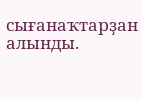сығанаҡтарҙан алынды.